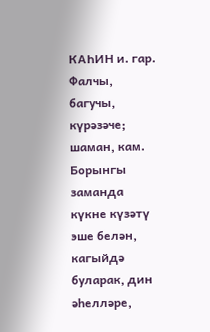КАҺИН и. гар. Фалчы, багучы, күрәзәче; шаман, кам. Борынгы заманда күкне күзәтү эше белән, кагыйдә буларак, дин әһелләре,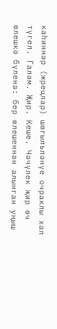каһиннәр (жрецлар) шөгыльләнүе очраклы хәл түгел. Галәм. Җир. Кеше. Чәчүлек җир өч өлешкә бүленә: бер өлешеннән алынган уңыш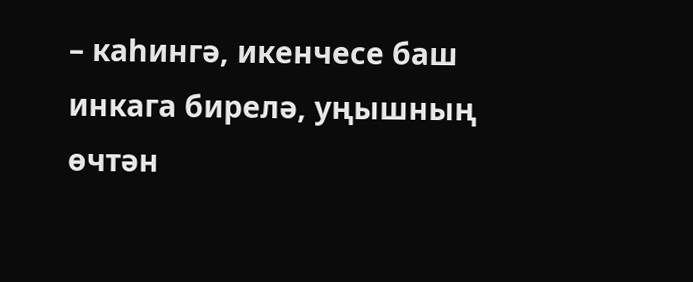– каһингә, икенчесе баш инкага бирелә, уңышның өчтән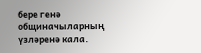бере генә общиначыларның үзләренә кала.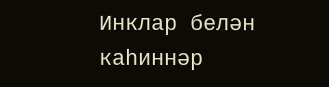Инклар белән каһиннәр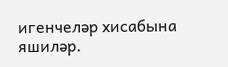игенчеләр хисабына яшиләр.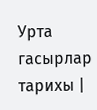Урта гасырлар тарихы |